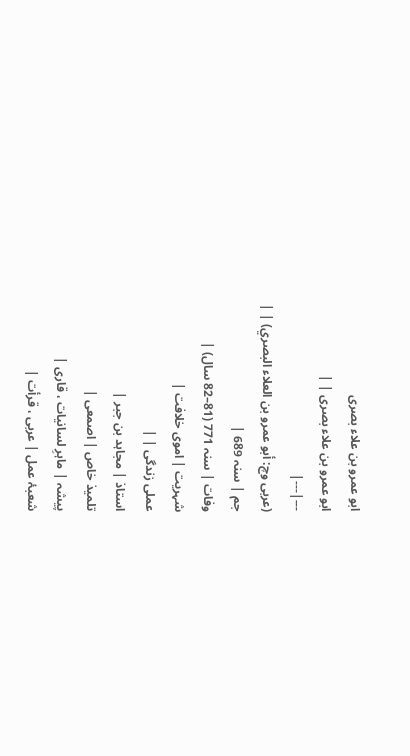ابو عمرو بن علاء بصری
ابو عمرو بن علاء بصری | |
---|---|
(عربی وچ: أبو عمرو بن العلاء البصري) | |
جم | سنہ 689 |
وفات | سنہ 771 (81–82 سال) |
شہریت | اموی خلافت |
عملی زندگی | |
استاذ | مجاہد بن جبر |
تلمیذ خاص | اصمعی |
پیشہ | ماہرِ لسانیات ، قاری |
شعبۂ عمل | عربی ، قرأت |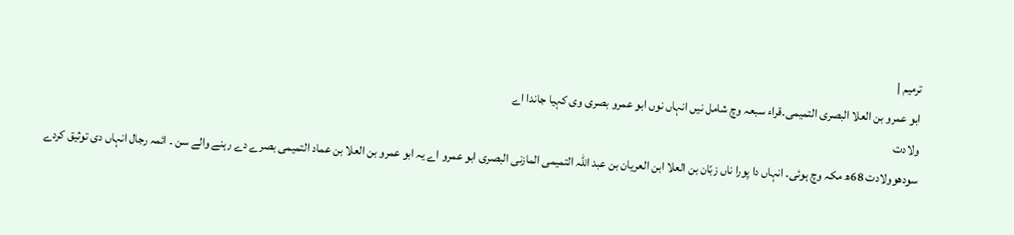ترمیم |
ابو عمرو بن العلا البصری التمیمی۔قراء سبعہ وچ شامل نيں انہاں نوں ابو عمرو بصری وی کہیا جاندا اے
ولادت
سودھوولادت 68ھ مکہ وچ ہوئی۔ انہاں دا پورا ناں زبّان بن العلا ابن العريان بن عبد اللہ التميمی المازنی البصری ابو عمرو اے یہ ابو عمرو بن العلا بن عماد التمیمی بصرے دے رہنے والے سن ۔ ائمہ رجال انہاں دی توثیق کردے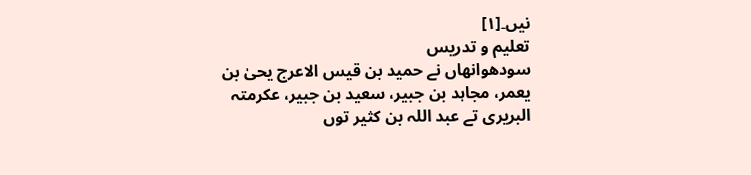نيں۔[۱]
تعلیم و تدریس
سودھوانھاں نے حمید بن قیس الاعرج یحیٰ بن یعمر، مجاہد بن جبیر، سعید بن جبیر، عکرمتہ البریری تے عبد اللہ بن کثیر توں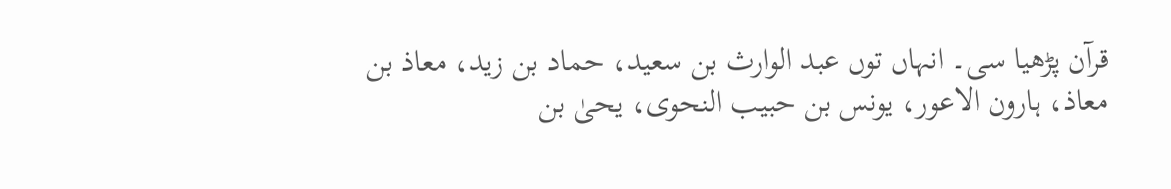قرآن پڑھیا سی۔ انہاں توں عبد الوارث بن سعید، حماد بن زید، معاذ بن معاذ، ہارون الاعور، یونس بن حبیب النحوی، یحیٰ بن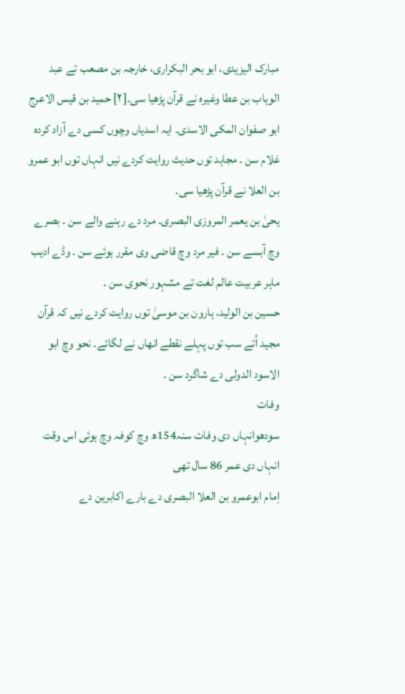مبارک الیزیدی، ابو بحر البکراری، خارجہ بن مصعب تے عبد الوہاب بن عطا وغیرہ نے قرآن پڑھیا سی۔[۲] حمید بن قیس الاعرج ابو صفوان المکی الاسدی۔ ایہ اسدیاں وچوں کسی دے آزاد کردہ غلام سن ۔ مجاہد توں حدیث روایت کردے نيں انہاں توں ابو عمرو بن العلا نے قرآن پڑھیا سی۔
یحیٰ بن یعمر المروزی البصری۔ مرد دے رہنے والے سن ۔ بصرے وچ آبسے سن ۔ فیر مرد وچ قاضی وی مقرر ہوئے سن ۔ وڈے ادیب ماہر عربیت عالم لغت تے مشہور نحوی سن ۔
حسین بن الولید، ہارون بن موسیٰ توں روایت کردے نيں کہ قرآن مجید اُتے سب توں پہلے نقطے انھاں نے لگائے۔ نحو وچ ابو الاسود الدولی دے شاگرد سن ۔
وفات
سودھوانہاں دی وفات سنہ154ھ وچ کوفہ وچ ہوئی اس وقت انہاں دی عمر 86 سال تھی
اِمام ابوعمرو بن العلا البصری دے بارے اکابرین دے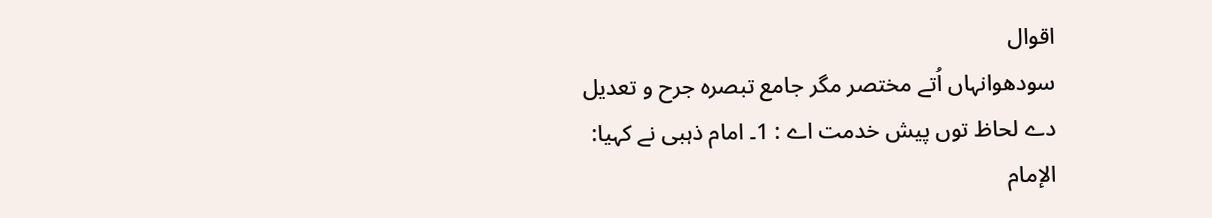اقوال
سودھوانہاں اُتے مختصر مگر جامع تبصرہ جرح و تعدیل دے لحاظ توں پیش خدمت اے : 1۔ امام ذہبی نے کہیا: الإمام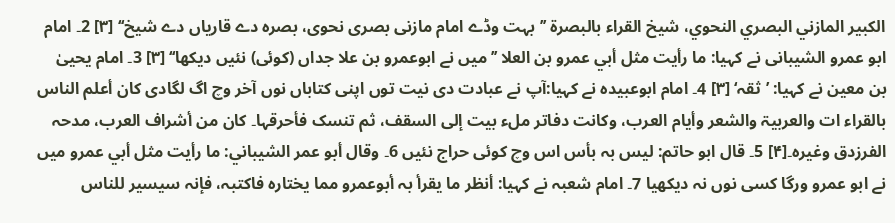الکبیر المازني البصري النحوي، شیخ القراء بالبصرۃ ’’بہت وڈے امام مازنی بصری نحوی، بصرہ دے قاریاں دے شیخ‘‘ [۳] 2۔ امام ابو عمرو الشیبانی نے کہیا: ما رأیت مثل أبي عمرو بن العلا ’’ميں نے ابوعمرو بن علا جداں (کوئی) نئيں دیکھا‘‘ [۳] 3۔ امام یحییٰ بن معین نے کہیا: ’ثقہ‘ [۳] 4۔ امام ابوعبیدہ نے کہیا:آپ نے عبادت دی نیت توں اپنی کتاباں نوں آخر وچ اگ لگادی کان أعلم الناس بالقراء ات والعربیۃ والشعر وأیام العرب، وکانت دفاتر ملء بیت إلی السقف، ثم تنسک فأحرقہا۔ کان من أشراف العرب، مدحہ الفرزدق وغیرہ۔[۴] 5۔ قال ابو حاتم: لیس بہ بأس اس وچ کوئی حراج نئيں 6۔ وقال أبو عمر الشیباني: ما رأیت مثل أبي عمرو ميں نے ابو عمرو ورگا کسی نوں نہ دیکھیا 7۔ امام شعبہ نے کہیا: أنظر ما یقرأ بہ أبوعمرو مما یختارہ فاکتبہ، فإنہ سیسیر للناس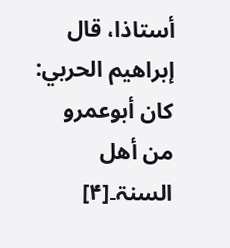أستاذا، قال إبراھیم الحربي: کان أبوعمرو من أھل السنۃ۔[۴]